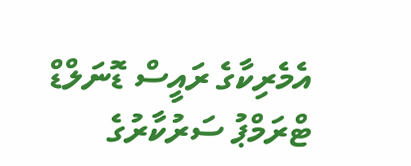އެމެރިކާގެ ރައީސް ޑޮނަލްޑް ޓްރަމްޕު ސަރުކާރުގެ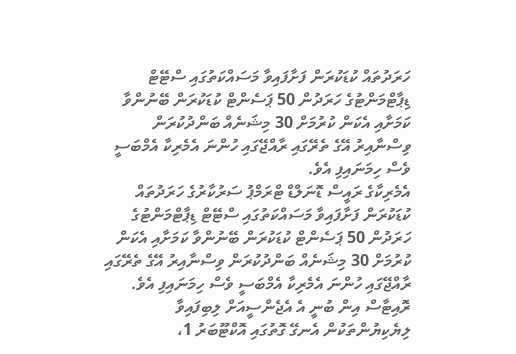ހަރަދުތައް ކުޑަކުރަން ފަށާފައިވާ މަސައްކަތުގައި ސްޓޭޓް ޑިޕާޓްމަންޓުގެ ހަރަދުން 50 ޕަސެންޓް ކުޑަކުރަން ބޭނުންވާ ކަމަށާއި އެކަން ކުރުމަށް 30 މިޝަނެއް ބަންދުކުރަން ވިސްނާއިރު އޭގެ ތެރޭގައި ރާއްޖޭގައި ހުންނަ އެމެރިކާ އެމްބަސީ ވެސް ހިމަނައިފި އެވެ.
އެމެރިކާގެ ރައީސް ޑޮނަލްޑް ޓްރަމްޕު ސަރުކާރުގެ ހަރަދުތައް ކުޑަކުރަން ފަށާފައިވާ މަސައްކަތުގައި ސްޓޭޓް ޑިޕާޓްމަންޓުގެ ހަރަދުން 50 ޕަސެންޓް ކުޑަކުރަން ބޭނުންވާ ކަމަށާއި އެކަން ކުރުމަށް 30 މިޝަނެއް ބަންދުކުރަން ވިސްނާއިރު އޭގެ ތެރޭގައި ރާއްޖޭގައި ހުންނަ އެމެރިކާ އެމްބަސީ ވެސް ހިމަނައިފި އެވެ.
ރޮއިޓާސް އިން ބުނީ އެ އެޖެންސީއަށް ލިބިފައިވާ ލިޔެކިޔުންތަކުން އެނގޭ ގޮތުގައި އޮކްޓޫބަރު 1،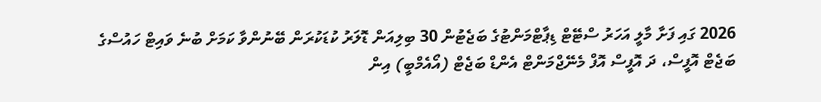2026 ގައި ފަށާ މާލީ އަހަރު ސްޓޭޓް ޑިޕާޓްމަންޓުގެ ބަޖެޓުން 30 ބިލިއަން ޑޮލަރު ކުޑަކުރަން ބޭނުންވާ ކަމަށް ބުނެ ވައިޓް ހައުސްގެ ބަޖެޓް އޮފީސް، ދަ އޮފީސް އޮފް މެނޭޖްމަންޓް އެންޑް ބަޖެޓް (އޯއެމްބީ) އިން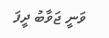ވަނީ ޖަވާބު ދީފަ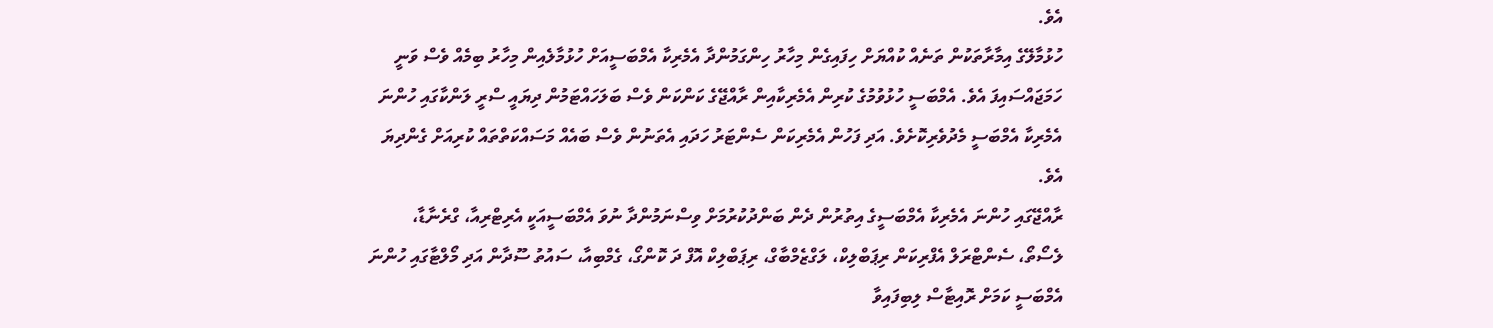އެވެ.
ހުޅުމާލޭގެ އިމާރާތަކުން ތަނެއް ކުއްޔަށް ހިފައިގެން މިހާރު ހިންގަމުންދާ އެމެރިކާ އެމްބަސީއަށް ހުޅުމާލެއިން މިހާރު ބިމެއް ވެސް ވަނީ ހަމަޖައްސައިފަ އެވެ. އެމްބަސީ ހުޅުވުމުގެ ކުރިން އެމެރިކާއިން ރާއްޖޭގެ ކަންކަން ވެސް ބަލަހައްޓަމުން ދިޔައީ ސްރީ ލަންކާގައި ހުންނަ އެމެރިކާ އެމްބަސީ މެދުވެރިކޮށެވެ. އަދި ފަހުން އެމެރިކަން ސެންޓަރު ހަދައި އެތަނުން ވެސް ބައެއް މަސައްކަތްތައް ކުރިއަށް ގެންދިޔަ އެވެ.
ރާއްޖޭގައި ހުންނަ އެމެރިކާ އެމްބަސީގެ އިތުރުން ދެން ބަންދުކުރުމަށް ވިސްނަމުންދާ ނުވަ އެމްބަސީއަކީ އެރިޓްރިއާ، ގްރެނާޑާ، ލެސޯތޯ، ސެންޓްރަލް އެފްރިކަން ރިޕަބްލިކް، ލަގްޒެމްބާގް، ރިޕަބްލިކް އޮފް ދަ ކޮންގޯ، ގެމްބިއާ، ސައުތު ސޫދާން އަދި މޯލްޓާގައި ހުންނަ އެމްބަސީ ކަމަށް ރޮއިޓާސް ލިބިފައިވާ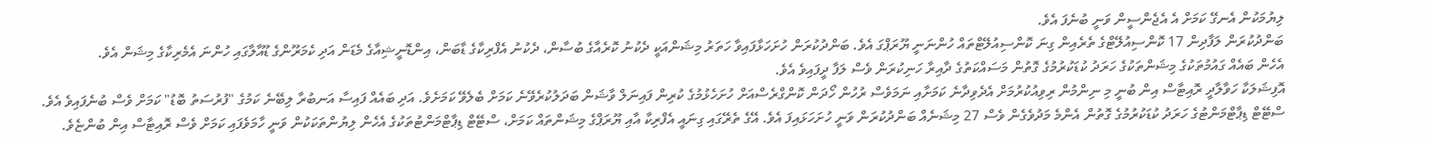ލިޔުމަކުން އެނގޭ ކަމަށް އެ އެޖެންސީން ވަނީ ބުނެފަ އެވެ.
ބަންދުކުރަން ލަފާދިން 17 ކޮންސިއުލޭޓްގެ ތެރެއިން ގިނަ ކޮންސިއުލޭޓްތައް ހުންނަނީ ޔޫރަޕްގަ އެވެ. ބަންދުކުރަން ހުށަހަޅާފައިވާ ހަތަރު މިޝަންއަކީ ދެކުނު ކޮރެއާގެ ބުސާން، ދެކުނު އެފްރިކާގެ ޑާބަން، އިންޑޮނީޝިއާގެ މެޑަން އަދި ކެމަރޫންގެ ޑޫއާލާގައި ހުންނަ އެމެރިކާގެ މިޝަން އެވެ.
އެހެން ބައެއް ގައުމުތަކުގެ މިޝަންތަކުގެ ހަރަދު ކުޑަކުރުމުގެ ގޮތުން މަސައްކަތުގެ ދާއިރާ ހަނިކުރަން ވެސް ލަފާ ދީފައިވެ އެވެ.
އޮފިޝަލަކާ ހަވާލާދީ ރޮއިޓާސް އިން ބުނީ މި ނިންމުން ރިވިއުކުރުމަށް އެދެވިދާނެ ކަމަށާއި ނަމަވެސް ރުހުން ހޯދަން ކޮންގްރެސްއަށް ހުށަހެޅުމުގެ ކުރިން ފައިނަލް ވާޝަން ބަދަލުކުރެވޭނެ ކަމަށް ބެލެވޭ ކަމަށެވެ. އަދި ބައެއް ފައިސާ އަނބުރާ ލިބޭނެ ކަމުގެ "ފުރުސަތު ބޮޑު" ކަމަށް ވެސް ބުނެފައިވެ އެވެ.
ސްޓޭޓް ޑިޕާޓްމަންޓުގެ ހަރަދު ކުޑަކުރުމުގެ ގޮތުން އެންމެ މަދުވެގެން ވެސް 27 މިޝަނެއް ބަންދުކުރަން ވަނީ ހުށަހަޅައިފަ އެވެ. އޭގެ ތެރޭގައި ގިނައީ އެފްރިކާ އާއި ޔޫރަޕްގެ މިޝަންތައް ކަމަށް، ސްޓޭޓް ޑިޕާޓްމަންޓުތަކުގެ އެހެން ލިޔުންތަކަކުން ވަނީ ހާމަވެފައި ކަމަށް ވެސް ރޮއިޓާސް އިން ބުންޏެވެ.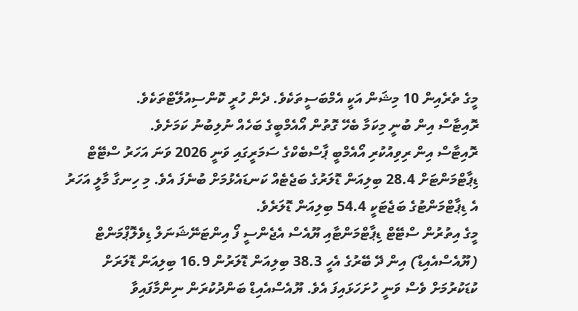މީގެ ތެރެއިން 10 މިޝަން އަކީ އެމްބަސީތަކެވެ. ދެން ހުރީ ކޮންސިއުލޭޓްތަކެވެ.
ރޮއިޓާސް އިން ބުނީ މިކަމާ ބެހޭ ގޮތުން އޯއެމްބީގެ ބަހެއް ނުލިބުނު ކަމަށެވެ.
ރޮއިޓާސް އިން ރިވިއުކުރި އޯއެމްބީ ޕާސްބެކްގެ ސަމަރީގައި ވަނީ 2026 ވަނަ އަހަރު ސްޓޭޓް ޑިޕާޓްމަންޓަށް 28.4 ބިލިއަން ޑޮލަރުގެ ބަޖެޓެއް ކަނޑައެޅުމަށް ބުނެފަ އެވެ. މި ހިނގާ މާލީ އަހަރު އެ ޑިޕާޓްމަންޓުގެ ބަޖެޓަކީ 54.4 ބިލިއަން ޑޮލަރެވެ.
މީގެ އިތުރުން ސްޓޭޓް ޑިޕާޓްމަންޓާއި ޔޫއެސް އެޖެންސީ ފޯ އިންޓަނޭޝަނަލް ޑިވެލޮޕްމަންޓް (ޔޫއެސްއެއިޑް) އިން ދޭ ބޭރުގެ އެހީ 38.3 ބިލިއަން ޑޮލަރުން 16.9 ބިލިއަން ޑޮލަރަށް ކުޑަކުރުމަށް ވެސް ވަނީ ހުށަހަޅައިފަ އެވެ. ޔޫއެސްއެއިޑް ބަންދުކުރަން ނިންމާފައިވާ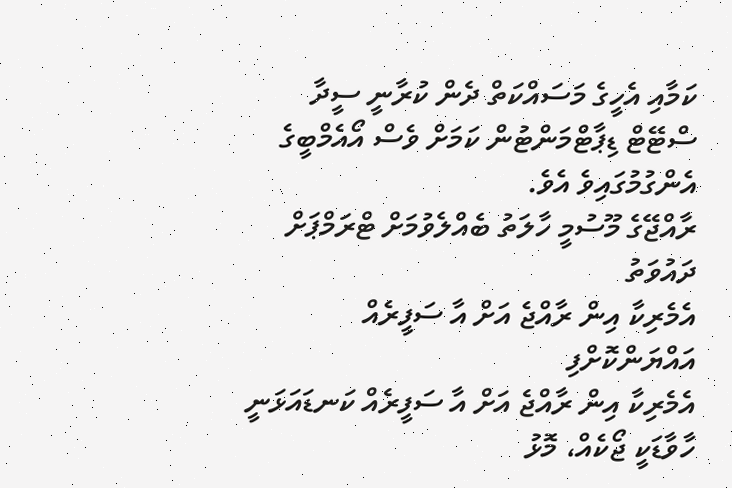ކަމާއި އެހީގެ މަސައްކަތް ދެން ކުރާނީ ސީދާ ސްޓޭޓް ޑިޕާޓްމަންޓުން ކަމަށް ވެސް އޯއެމްބީގެ އެންގުމުގައިވެ އެވެ.
ރާއްޖޭގެ މޫސުމީ ހާލަތު ބެއްލެވުމަށް ޓްރަމްޕަށް ދައުވަތު
އެމެރިކާ އިން ރާއްޖެ އަށް އާ ސަފީރެއް އައްޔަންކޮށްފި
އެމެރިކާ އިން ރާއްޖެ އަށް އާ ސަފީރެއް ކަނޑައަޅަނީ
ހާވާޑަކީ ޖޯކެއް، މޮޅު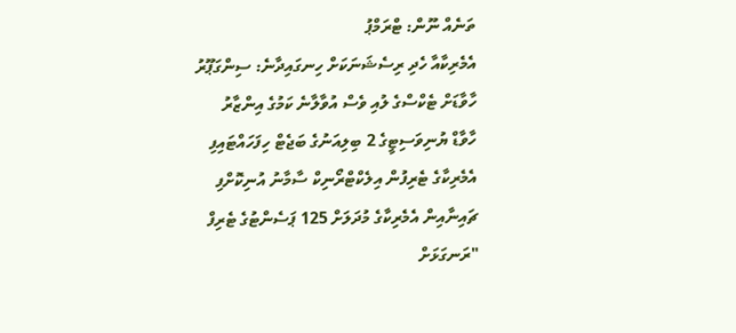ތަނެއް ނޫން: ޓްރަމްޕު
އެމެރިކާއާ ހެދި ރިސެޝަނަކަށް ހިނގައިދާނެ: ސިންގަޕޫރު
ހާވާޑަށް ޓެކްސްގެ ލުއި ވެސް އުވާލާނެ ކަމުގެ އިންޒާރު
ހާވާޑް ޔުނިވަސިޓީގެ 2 ބިލިއަނުގެ ބަޖެޓް ހިފަހައްޓައިފި
އެމެރިކާގެ ޓެރިފުން އިލެކްޓްރޯނިކް ސާމާނު އުނިކޮށްފި
ޗައިނާއިން އެމެރިކާގެ މުދަލަށް 125 ޕަސެންޓުގެ ޓެރިފް
"ރަނގަޅަށް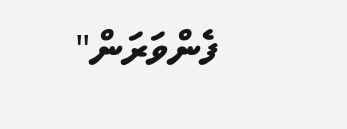ފެންވަރަން"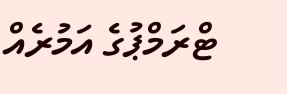ޓްރަމްޕުގެ އަމުރެއް